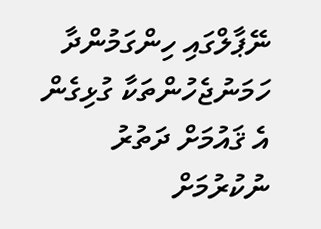ނޭޕާލްގައި ހިންގަމުންދާ ހަމަނުޖެހުންތަކާ ގުޅިގެން އެ ޤައުމަށް ދަތުރު ނުކުރުމަށް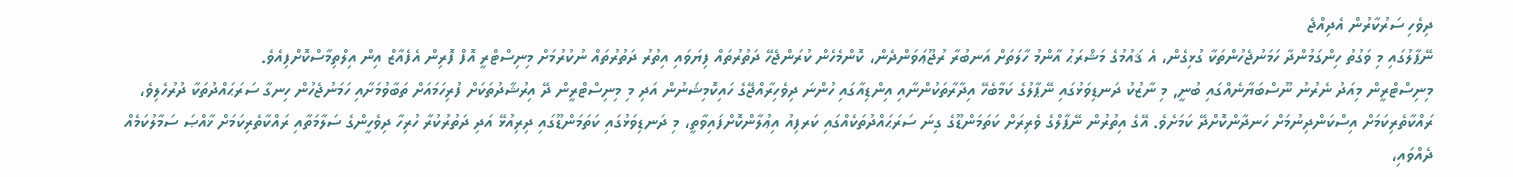ދިވެހި ސަރުކާރުން އެދިއްޖެ
ނޭޕާލުގައި މި ވަގުތު ހިންގަމުންދާ ހަމަނުޖެހުންތަކާ ގުޅިގެން، އެ ޤައުމުގެ މަޝްރަޙު އާންމު ހާލަތަށް އަނބުރާ ރުޖޫޢަވަންދެން، ކޮންމެހެން ކުރަންޖެހޭ ދަތުރުތައް ފިޔަވައި އިތުރު ދަތުރުތައް ނުކުރުމަށް މިނިސްޓްރީ އޮފް ފޮރިން އެފެއާޒް އިން އިލްތިމާސްކޮށްފިއެވެ.
މިނިސްޓްރީން މިއަދު ނެރުނު ނޫސްބަޔާނެއްގައި ބުނީ, މި ނާޒުކު ދަނޑިވަޅުގައި ނޭޕާލުގެ ކަމާބެހޭ އިދާރާތަކުންނާއި އިންޑިއާގައި ހުންނަ ދިވެހިރާއްޖޭގެ ހައިކޮމިޝަނުން އަދި މި މިނިސްޓްރީން ދޭ އިރުޝާދުތަކަށް ފުރިހަމައަށް ތަބާވުމަށާއި ހަމަނުޖެހުން ހިނގާ ސަރަޙައްދުތަކާ ދުރުހެލިވެ، ރައްކާތެރިކަމަށް އިސްކަންދިނުމަށް ހަނދާންކޮށްދޭ ކަމަށެވެ. އޭގެ އިތުރުން ނޭޕާލްގެ ވެރިރަށް ކަތަމަންޑޫގެ ގިނަ ސަރަޙައްދުތަކެއްގައި ކަރފިއު އިޢުލާންކޮށްފައިވާތީ، މި ދަނޑިވަޅުގައި ކަތަމަންޑޫގައި ދިރިއުޅޭ އަދި ދަތުރުކުރާ ހުރިހާ ދިވެހީންގެ ސަލާމަތާއި ރައްކާތެރިކަމަށް ޚާއްޞަ ސަމާލުކަމެއް ދެއްވައި،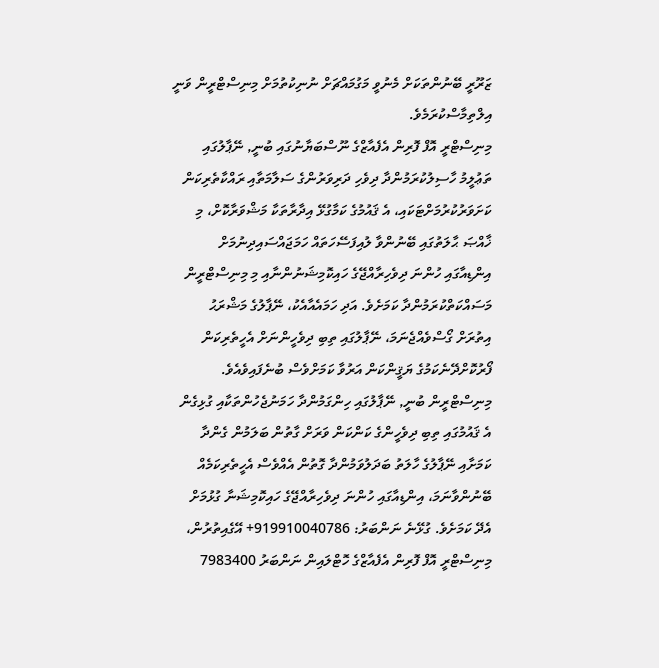ޒަރޫރީ ބޭނުންތަކަށް މެނުވީ މަގުމައްޗަށް ނުނިކުތުމަށް މިނިސްޓްރީން ވަނީ އިލްތިމާސްކުރަމެވެ.
މިނިސްޓްރީ އޮފް ފޮރިން އެފެއާޒްގެ ނޫސްބަޔާނުގައި ބުނީ, ނޭޕާލުގައި ތަޢުލީމު ހާސިލުކުރަމުންދާ ދިވެހި ދަރިވަރުންގެ ސަލާމަތާއި ރައްކާތެރިކަން ކަށަވަރުކުރުމަށްޓަކައި، އެ ޤައުމުގެ ކަމާގުޅޭ އިދާރާތަކާ މަޝްވަރާކޮށް، މި ޚާއްޞަ ޙާލަތުގައި ބޭނުންވާ ލުއިފަސޭހަތައް ހަމަޖައްސައިދިނުމަށް އިންޑިއާގައި ހުންނަ ދިވެހިރާއްޖޭގެ ހައިކޮމިޝަނުންނާއި މި މިނިސްޓްރީން މަސައްކަތްކުރަމުންދާ ކަމަށެވެ. އަދި ހަމައެއާއެކު، ނޭޕާލުގެ މަޝްރަޙު އިތުރަށް ގޯސްވެއްޖެނަމަ، ނޭޕާލުގައި ތިބި ދިވެހީންނަށް އެހީތެރިކަން ފޯރުކޮށްދޭނެކަމުގެ ޔަޤީންކަން އަރުވާ ކަމަށްވެސް ބުނެފައިވެއެވެ.
މިނިސްޓްރީން ބުނީ, ނޭޕާލުގައި ހިންގަމުންދާ ހަމަނުޖެހުންތަކާއި ގުޅިގެން އެ ޤައުމުގައި ތިބި ދިވެހީންގެ ކަންކަން ވަރަށް ގާތުން ބަލަމުން ގެންދާ ކަމަށާއި ނޭޕާލުގެ ހާލަތު ބަދަލުވަމުންދާ ގޮތުން އެއްވެސް އެހީތެރިކަމެއް ބޭނުންވާނަމަ، އިންޑިއާގައި ހުންނަ ދިވެހިރާއްޖޭގެ ހައިކޮމިޝަނާ ގުޅުމަށް އެދޭ ކަމަށެވެ. ގުޅޭނެ ނަންބަރު: 919910040786+ އޭގެއިތުރުން، މިނިސްޓްރީ އޮފް ފޮރިން އެފެއާޒްގެ ހޮޓްލައިން ނަންބަރު 7983400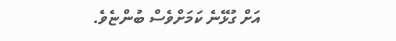އަށް ގުޅޭނެ ކަމަށްވެސް ބުންޏެވެ.